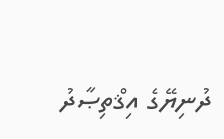ދުނިޔޭގެ އިޤްތިޞާދު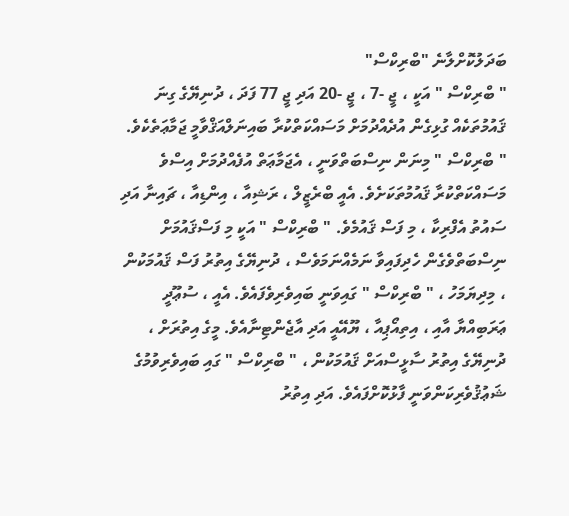ބަދަލުކޮށްލާނެ "ބްރިކްސް"
" ބްރިކްސް " އަކީ ، ޖީ -7 ، ޖީ -20 އަދި ޖީ 77 ފަދަ ، ދުނިޔޭގެ ގިނަ ޤައުމުތަކެއް ގުޅިގެން އުދެއްދުމަށް މަސައްކަތްކުރާ ބައިނަލްއަޤްވާމީ ޖަމާޢަތެކެވެ. " ބްރިކްސް " މިނަން ނިސްބަތްވަނީ ، އެޖަމާޢަތް އުފެއްދުމަށް އިސްވެ މަސައްކަތްކުރާ ޤައުމުތަކަށެވެ. އެއީ ބްރެޒީލް ، ރަޝިއާ ، އިންޑިއާ ، ޗައިނާ އަދި ސައުތު އެފްރިކާ ، މި ފަސް ޤައުމެވެ. " ބްރިކްސް " އަކީ މި ފަސްޤައުމަށް ނިސްބަތްވެގެން ހެދިފައިވާ ނަމެއްނަމަވެސް ، ދުނިޔޭގެ އިތުރު ފަސް ޤައުމަކުން ، މިދިޔަމަހު ، " ބްރިކްސް " ގައިވަނީ ބައިވެރިވެފައެވެ. އެއީ ، ސުޢޫދީ ޢަރަބިއްޔާ އާއި ، އިތިއޯޕިއާ ، ޔޫއޭއީ އަދި އާޖެންޓިނާއެވެ. މީގެ އިތުރަށް ، ދުނިޔޭގެ އިތުރު ސާޅީސްއަށް ޤައުމަކުން ، " ބްރިކްސް " ގައި ބައިވެރިވުމުގެ ޝަޢުޤުވެރިކަންވަނީ ފާޅުކޮށްފައެވެ. އަދި އިތުރު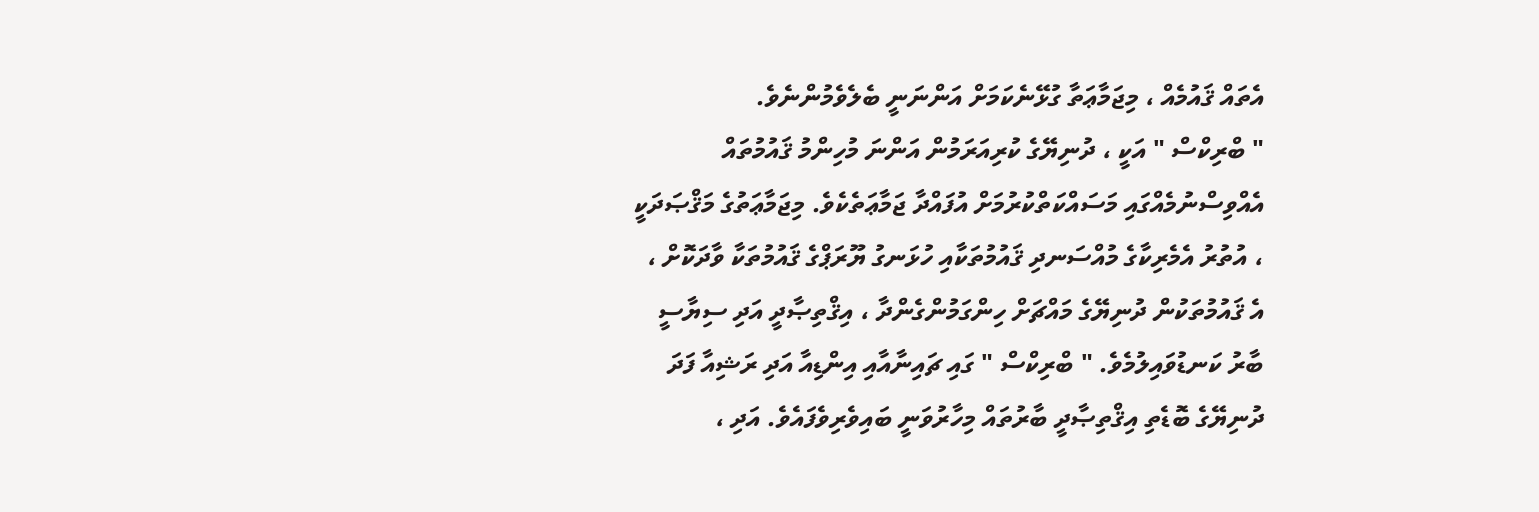އެތައް ޤައުމެއް ، މިޖަމާޢަތާ ގުޅޭނެކަމަށް އަންނަނީ ބެލެވެމުންނެވެ.
" ބްރިކްސް " އަކީ ، ދުނިޔޭގެ ކުރިއަރަމުން އަންނަ މުހިންމު ޤައުމުތައް އެއްވިސްނުމެއްގައި މަސައްކަތްކުރުމަށް އުފައްދާ ޖަމާޢަތެކެވެ. މިޖަމާޢަތުގެ މަޤްޞަދަކީ ، އުތުރު އެމެރިކާގެ މުއްސަނދި ޤައުމުތަކާއި ހުޅަނގު ޔޫރަޕްގެ ޤައުމުތަކާ ވާދަކޮށް ، އެ ޤައުމުތަކުން ދުނިޔޭގެ މައްޗަށް ހިންގަމުންގެންދާ ، އިޤްތިޞާދީ އަދި ސިޔާސީ ބާރު ކަނޑުވައިލުމެވެ. " ބްރިކްސް " ގައި ޗައިނާއާއި އިންޑިއާ އަދި ރަޝިއާ ފަދަ ދުނިޔޭގެ ބޮޑެތި އިޤްތިޞާދީ ބާރުތައް މިހާރުވަނީ ބައިވެރިވެފައެވެ. އަދި ،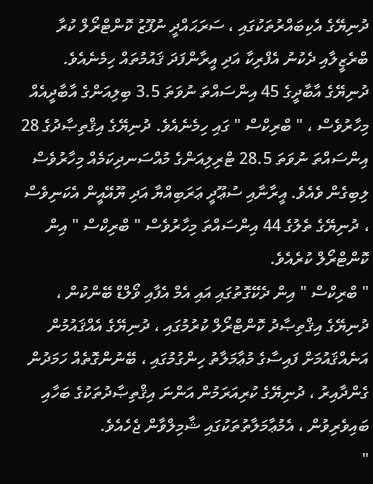ދުނިޔޭގެ އެކިބައްރުތަކުގައި ، ސަރަޙައްދީ ނުފޫޒު ކޮންޓްރޯލް ކުރާ ބްރެޒީލާއި ދެކުނު އެފްރިކާ އަދި އީރާންފަދަ ޤައުމުތައް ހިމެނެއެވެ.
ދުނިޔޭގެ އާބާދީގެ 45 އިންސައްތަ ނުވަތަ 3.5 ބިލިއަންގެ އާބާދީއެއް މިހާރުވެސް ، " ބްރިކްސް " ގައި ހިމެނެއެވެ. ދުނިޔޭގެ އިޤްތިޞާދުގެ 28 އިންސައްތަ ނުވަތަ 28.5 ޓްރިލިއަންގެ މުއްސަނދިކަމެއް މިހާރުވެސް ލިބިގެން ވެއެވެ. އީރާނާއި ސުޢޫދީ ޢަރަބިއްޔާ އަދި ޔޫއޭއީން އެކަނިވެސް ، ދުނިޔޭގެ ތެލުގެ 44 އިންސައްތަ މިހާރުވެސް " ބްރިކްސް " އިން ކޮންޓްރޯލް ކުރެއެވެ.
" ބްރިކްސް " އިން ދެކޭގޮތުގައި އައި އެމް އެފާއި ވޯލްޑް ބޭންކުން ، ދުނިޔޭގެ އިޤްތިޞާދު ކޮންޓްރޯލް ކުރުމުގައި ، ދުނިޔޭގެ އެއްޤައުމުން އަނެއްޤައުމަށް ފައިސާގެ މުޢާމަލާތު ހިންގުމުގައި ، ބޭނުންގޮތެއް ހަމަދުން ގެންދާއިރު ، ދުނިޔޭގެ ކުރިއަރަމުން އަންނަ އިޤްތިޞާދުތަކުގެ ބަހާއި ބައިވެރިވުން ، އެމުޢާމަލާތުތަކުގައި ޝާމިލްވާން ޖެހެއެވެ.
"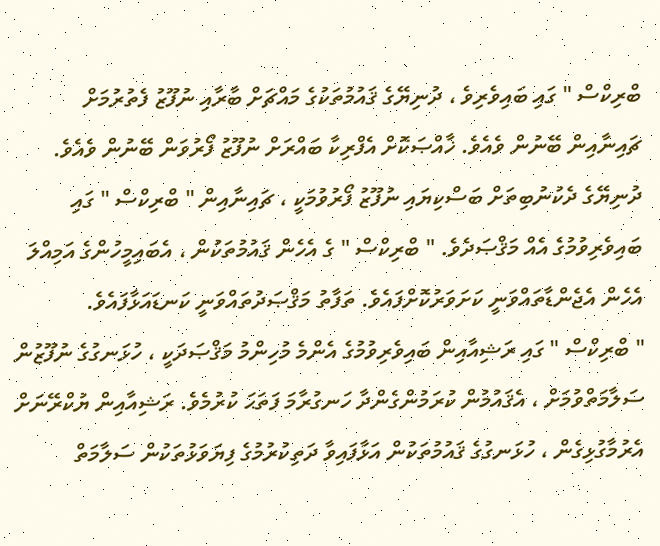ބްރިކްސް " ގައި ބައިވެރިވެ ، ދުނިޔޭގެ ޤައުމުތަކުގެ މައްޗަށް ބާރާއި ނުފޫޒު ފެތުރުމަށް  ޗައިނާއިން ބޭނުން ވެއެވެ. ޚާއްޞަކޮށް އެފްރިކާ ބައްރަށް ނުފޫޒު ފޯރުވަން ބޭނުން ވެއެވެ. ދުނިޔޭގެ ދެކުނުބިތަށް ބަސްކިޔައި ނުފޫޒު ފޯރުވުމަކީ ، ޗައިނާއިން " ބްރިކްސް " ގައި ބައިވެރިވުމުގެ އެއް މަޤްޞަދެވެ. " ބްރިކްސް " ގެ އެހެން ޤައުމުތަކުން ، އެބައިމީހުންގެ އަމިއްލަ އެހެން އެޖެންޑާތައްވަނީ ކަށަވަރުކޮށްފައެވެ. ތަފާތު މަޤްޞަދުތައްވަނީ ކަނޑައަޅާފައެވެ.
" ބްރިކްސް " ގައި ރަޝިއާއިން ބައިވެރިވުމުގެ އެންމެ މުހިންމު މަޤްޞަދަކީ ، ހުޅަނގުގެ ނުފޫޒުން ސަލާމަތްވުމަށް ، އެޤައުމުން ކުރަމުންގެންދާ ހަނގުރާމަ ފަތަޙަ ކުރުމެވެ. ރަޝިއާއިން ޔުކްރޭނަށް އެރުމާގުޅިގެން ، ހުޅަނގުގެ ޤައުމުތަކުން އަޅާފައިވާ ދަތިކުރުމުގެ ފިޔަވަޅުތަކުން ސަލާމަތް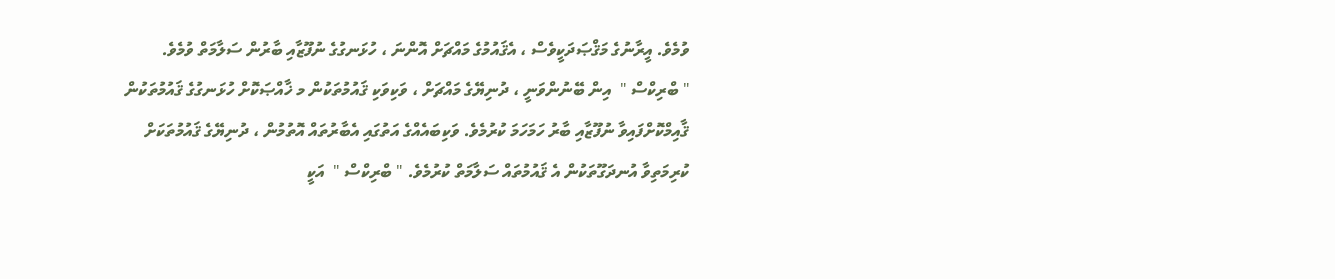ވުމެވެ. އީރާނުގެ މަޤްޞަދަކީވެސް ، އެޤައުމުގެ މައްޗަށް އޮންނަ ، ހުޅަނގުގެ ނުފޫޒާއި ބާރުން ސަލާމަތް ވުމެވެ.
" ބްރިކްސް "  އިން ބޭނުންވަނީ ، ދުނިޔޭގެ މައްޗަށް ، ވަކިވަކި ޤައުމުތަކުން މ ޚާއްޞަކޮށް ހުޅަނގުގެ ޤައުމުތަކުން ޤާއިމްކޮށްފައިވާ ނުފޫޒާއި ބާރު ހަމަހަމަ ކުރުމެވެ. ވަކިބައެއްގެ އަތުގައި އެބާރުތައް އޮތުމުން ، ދުނިޔޭގެ ޤައުމުތަކަށް ކުރިމަތިވާ އުނދަގޫތަކުން އެ ޤައުމުތައް ސަލާމަތް ކުރުމެވެ. " ބްރިކްސް "  އަކީ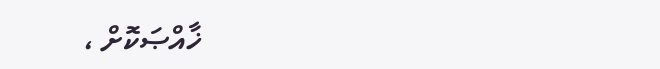ޚާއްޞަކޮށް ،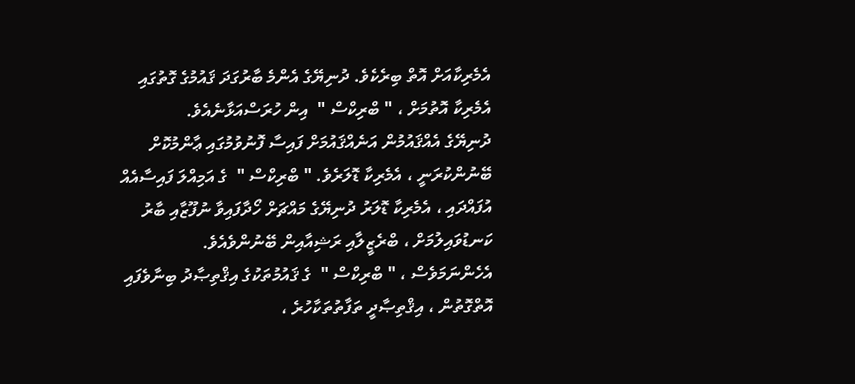އެމެރިކާއަށް އޮތް ބިރެކެވެ. ދުނިޔޭގެ އެންމެ ބާރުގަދަ ޤައުމުގެ ގޮތުގައި އެމެރިކާ އޮތުމަށް ، " ބްރިކްސް "  އިން ހުރަސްއަޅާނެއެވެ.
ދުނިޔޭގެ އެއްޤައުމުން އަނެއްޤައުމަށް ފައިސާ ފޮނުވުމުގައި ޢާންމުކޮށް ބޭނުންކުރަނީ ، އެމެރިކާ ޑޮލަރެވެ. " ބްރިކްސް "  ގެ އަމިއްލަ ފައިސާއެއް އުފައްދައި ، އެމެރިކާ ޑޮލަރު ދުނިޔޭގެ މައްޗަށް ހޯދާފައިވާ ނުފޫޒާއި ބާރު ކަނޑުވައިލުމަށް ، ބްރެޒީލާއި ރަޝިއާއިން ބޭނުންވެއެވެ. އެހެންނަމަވެސް ، " ބްރިކްސް "  ގެ ޤައުމުތަކުގެ އިޤްތިޞާދު ބިނާވެފައި އޮތްގޮތުން ، އިޤްތިޞާދީ ތަފާތުތަކާހުރެ ،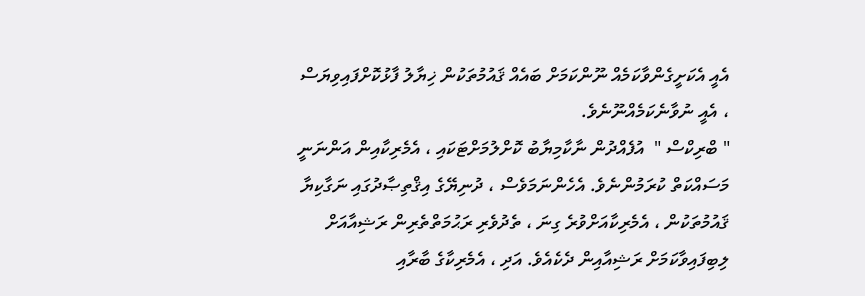އެއީ އެކަށީގެންވާކަމެއް ނޫންކަމަށް ބައެއް ޤައުމުތަކުން ޚިޔާލު ފާޅުކޮށްފައިވިޔަސް ، އެއީ ނުވާނެކަމެއްނޫނެވެ.
" ބްރިކްސް "  އުފެއްދުން ނާކާމިޔާބު ކޮށްލުމަށްޓަކައި ، އެމެރިކާއިން އަންނަނީ މަސައްކަތް ކުރަމުންނެވެ. އެހެންނަމަވެސް ، ދުނިޔޭގެ އިޤްތިޞާދުގައި ނަގާކިޔާ ޤައުމުތަކުން ، އެމެރިކާއަށްވުރެ ގިނަ ، ތެދުވެރި ރަޙުމަތްތެރިން ރަޝިއާއަށް ލިބިފައިވާކަމަށް ރަޝިއާއިން ދެކެއެވެ. އަދި ، އެމެރިކާގެ ބާރާއި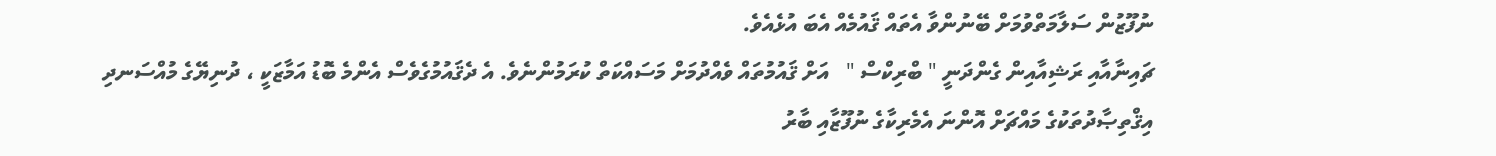ނުފޫޒުން ސަލާމަތްވުމަށް ބޭނުންވާ އެތައް ޤައުމެއް އެބަ އުޅެއެވެ.
ޗައިނާއާއި ރަޝިއާއިން ގެންދަނީ " ބްރިކްސް "   އަށް ޤައުމުތައް ވެއްދުމަށް މަސައްކަތް ކުރަމުންނެވެ. އެ ދެޤައުމުގެވެސް އެންމެ ބޮޑު އަމާޒަކީ ، ދުނިޔޭގެ މުއްސަނދި އިޤްތިޞާދުތަކުގެ މައްޗަށް އޮންނަ އެމެރިކާގެ ނުފޫޒާއި ބާރު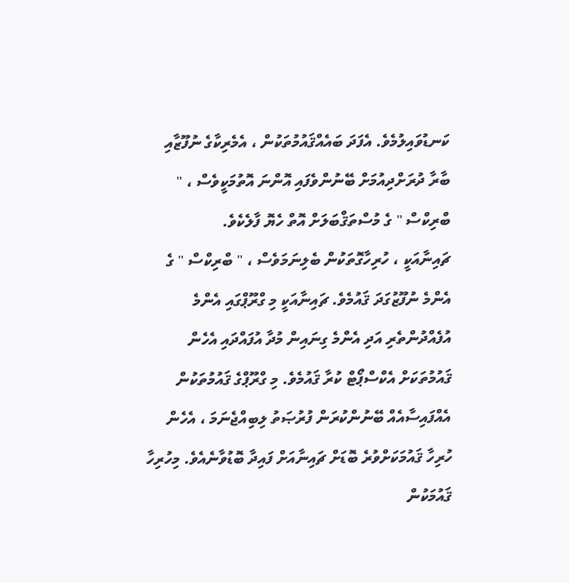ކަނޑުވައިލުމެވެ. އެފަދަ ބައެއްޤައުމުތަކުން ، އެމެރިކާގެ ނުފޫޒާއި ބާރާ ދުރަށްދިއުމަށް ބޭނުންވެފައި އޮންނަ އޮތުމަކީވެސް ، " ބްރިކްސް " ގެ މުސްތަޤްބަލަށް އޮތް ހެޔޮ ފާލެކެވެ.
ޗައިނާއަކީ ، ހުރިހާގޮތަކުން ބެލިނަމަވެސް ، " ބްރިކްސް " ގެ އެންމެ ނުފޫޒުގަދަ ޤައުމެވެ. ޗައިނާއަކީ މި ގްރޫޕްގައި އެންމެ އުފެއްދުންތެރި އަދި އެންމެ ގިނައިން މުދާ އުފައްދައި އެހެން ޤައުމުތަކަށް އެކްސްޕޯޓް ކުރާ ޤައުމެވެ. މި ގްރޫޕްގެ ޤައުމުތަކުން އެއްފައިސާއެއް ބޭނުންކުރަން ފުރުޞަތު ލިބިއްޖެނަމަ ، އެހެން ހުރިހާ ޤައުމަކަށްވުރެ ބޮޑަށް ޗައިނާއަށް ފައިދާ ބޮޑުވާނެއެވެ. މިހުރިހާ ޤައުމަކުން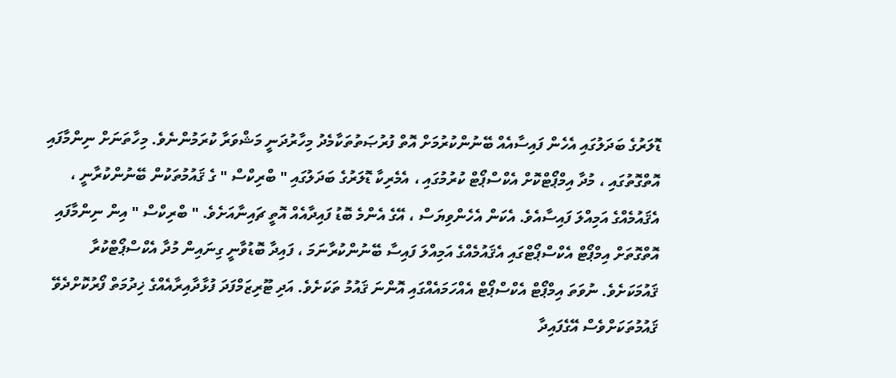ޑޮލަރުގެ ބަދަލުގައި އެހެން ފައިސާއެއް ބޭނުންކުރުމަށް އޮތް ފުރުޞަތުތަކާމެދު މިހާރުދަނީ މަޝްވަރާ ކުރަމުންނެވެ. މިހާތަނަށް ނިންމާފައި އޮތްގޮތުގައި ، މުދާ އިމްޕޯޓްކޮށް އެކްސްޕޯޓް ކުރުމުގައި ، އެމެރިކާ ޑޮލަރުގެ ބަދަލުގައި " ބްރިކްސް " ގެ ޤައުމުތަކުން ބޭނުންކުރާނީ ، އެޤައުމެއްގެ އަމިއްލަ ފައިސާއެވެ. އެކަން އެހެންވިޔަސް ، އޭގެ އެންމެ ބޮޑު ފައިދާއެއް އޮތީ ޗައިނާއަށެވެ. " ބްރިކްސް " އިން ނިންމާފައި އޮތްގޮތަށް އިމްޕޯޓް އެކްސްޕޯޓްގައި އެޤައުމެއްގެ އަމިއްލަ ފައިސާ ބޭނުންކުރާނަމަ ، ފައިދާ ބޮޑުވާނީ ގިނައިން މުދާ އެކްސްޕޯޓްކުރާ ޤައުމަކަށެވެ. ނުވަތަ އިމްޕޯޓް އެކްސްޕޯޓް އެއްހަމައެއްގައި އޮންނަ ޤައުމު ތަކަށެވެ. އަދި ޓޫރިޒަމްފަދަ ފުޅާދާއިރާއެއްގެ ޚިދުމަތް ފޯރުކޮށްދެވޭ ޤައުމުތަކަށްވެސް އޭގެފައިދާ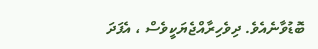ބޮޑުވާނެއެވެ. ދިވެހިރާއްޖެޔަކީވެސް ، އެފަދަ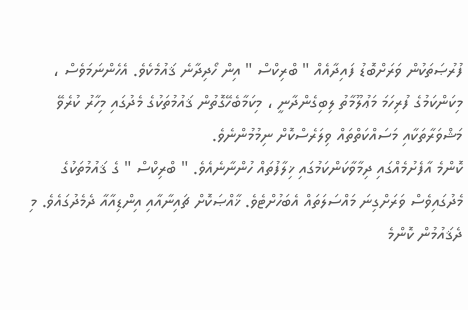ފުރުޞަތަކުން ވަރަށްބޮޑު ފައިދާއެއް " ބްރިކްސް " އިން ހޯދިދާނެ ޤައުމެކެވެ. އެހެންނަމަވެސް ، މިކަންކަމުގެ ފުރިހަމަ މަޢުލޫމާތު ލިބިގެންދާނީ ، މިކަމާބެހޭގޮތުން ޤައުމުތަކުގެ މެދުގައި މިހާރު ކުރެވޭ މަޝްވަރާތަކާއި މަސައްކަތްތައް ވިލަރެސްކޮށް ނިމުމުންނެވެ.
ކޮންމެ އާފެށުމެއްގައި ދިމާވާކަންކަމުގައި ޚިލާފުތައް ހުންނާނެއެވެ. " ބްރިކްސް " ގެ ޤައުމުތަކުގެ މެދުގައިވެސް ވަރަށްގިނަ މައްސަލަތައް އެބަހުށްޓެވެ. ޚާއްޞަކޮށް ޗައިނާއާއި އިންޑިއާއާ ދެމެދުގައެވެ. މި ދެޤައުމުން ކޮންމެ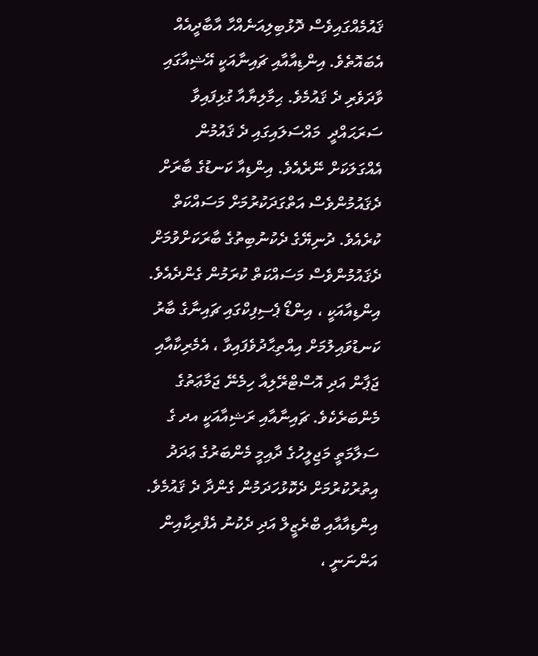ޤައުމެއްގައިވެސް ދޮޅުބިލިއަނެއްހާ އާބާދީއެއް އެބައޮތެވެ. އިންޑިއާއާއި ޗައިނާއަކީ އޭޝިއާގައި ވާދަވެރި ދެ ޤައުމެވެ. ޙިމާލިޔާއާ ގުޅިފައިވާ ސަރަޙައްދީ  މައްސަލައިގައި ދެ ޤައުމުން އެއްގަލަކަށް ނޭރެއެވެ. އިންޑިއާ ކަނޑުގެ ބާރަށް ދެޤައުމުންވެސް އަތްގަދަކުރުމަށް މަސައްކަތް ކުރެއެވެ. ދުނިޔޭގެ ދެކުނުބިތުގެ ބާރަކަށްވުމަށް ދެޤައުމުންވެސް މަސައްކަތް ކުރަމުން ގެންދެއެވެ. އިންޑިއާއަކީ ، އިންޑޯ ޕެސިފިކްގައި ޗައިނާގެ ބާރު ކަނޑުވައިލުމަށް އިއްތިޙާދުވެފައިވާ ، އެމެރިކާއާއި ޖަޕާން އަދި އޮސްޓްރޭލިއާ ހިމެނޭ ޖަމާޢަތުގެ މެންބަރެކެވެ. ޗައިނާއާއި ރަޝިއާއަކީ އދ ގެ ސަލާމަތީ މަޖިލީހުގެ ދާއިމީ މެންބަރުގެ ޢަދަދު އިތުރުކުރުމަށް ދެކޮޅުހަދަމުން ގެންދާ ދެ ޤައުމެވެ. އިންޑިއާއާއި ބްރެޒީލް އަދި ދެކުނު އެފްރިކާއިން އަންނަނީ ،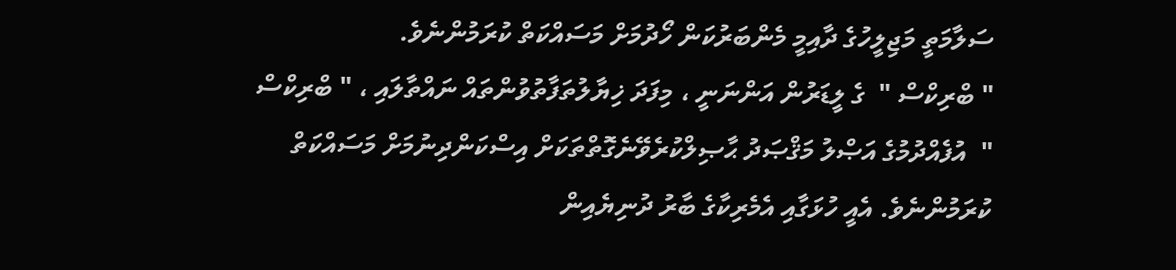ސަލާމަތީ މަޖިލީހުގެ ދާއިމީ މެންބަރުކަން ހޯދުމަށް މަސައްކަތް ކުރަމުންނެވެ.
" ބްރިކްސް "  ގެ ލީޑަރުން އަންނަނީ ، މިފަދަ ޚިޔާލުތަފާތުވުންތައް ނައްތާލައި ، " ބްރިކްސް "  އުފެއްދުމުގެ އަޞްލު މަޤްޞަދު ޙާޞިލްކުރެވޭނެގޮތްތަކަށް އިސްކަންދިނުމަށް މަސައްކަތް ކުރަމުންނެވެ. އެއީ ހުޅަގާއި އެމެރިކާގެ ބާރު ދުނިޔެއިން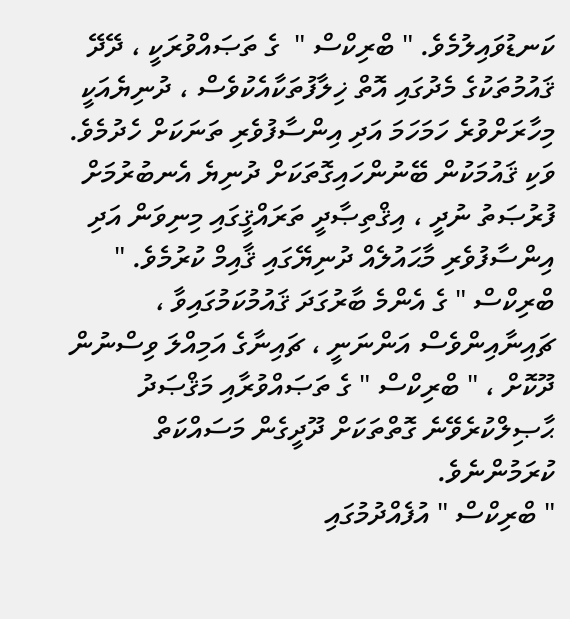ކަނޑުވައިލުމެވެ. " ބްރިކްސް "  ގެ ތަޞައްވުރަކީ ، ދޭދޭ ޤައުމުތަކުގެ މެދުގައި އޮތް ޚިލާފުތަކާއެކުވެސް ، ދުނިޔެއަކީ މިހާރަށްވުރެ ހަމަހަމަ އަދި އިންސާފުވެރި ތަނަކަށް ހެދުމެވެ. ވަކި ޤައުމަކުން ބޭނުންހައިގޮތަކަށް ދުނިޔެ އެނބުރުމަށް ފުރުޞަތު ނުދީ ، އިޤްތިޞާދީ ތަރައްޤީގައި މިނިވަން އަދި އިންސާފުވެރި މާޙައުލެއް ދުނިޔޭގައި ޤާއިމް ކުރުމެވެ. " ބްރިކްސް " ގެ އެންމެ ބާރުގަދަ ޤައުމުކަމުގައިވާ ، ޗައިނާއިންވެސް އަންނަނީ ، ޗައިނާގެ އަމިއްލަ ވިސްނުން ދޫކޮށް ، " ބްރިކްސް " ގެ ތަޞައްވުރާއި މަޤްޞަދު ޙާޞިލްކުރެވޭނެ ގޮތްތަކަށް ދޫދީގެން މަސައްކަތް ކުރަމުންނެވެ.
" ބްރިކްސް " އުފެއްދުމުގައި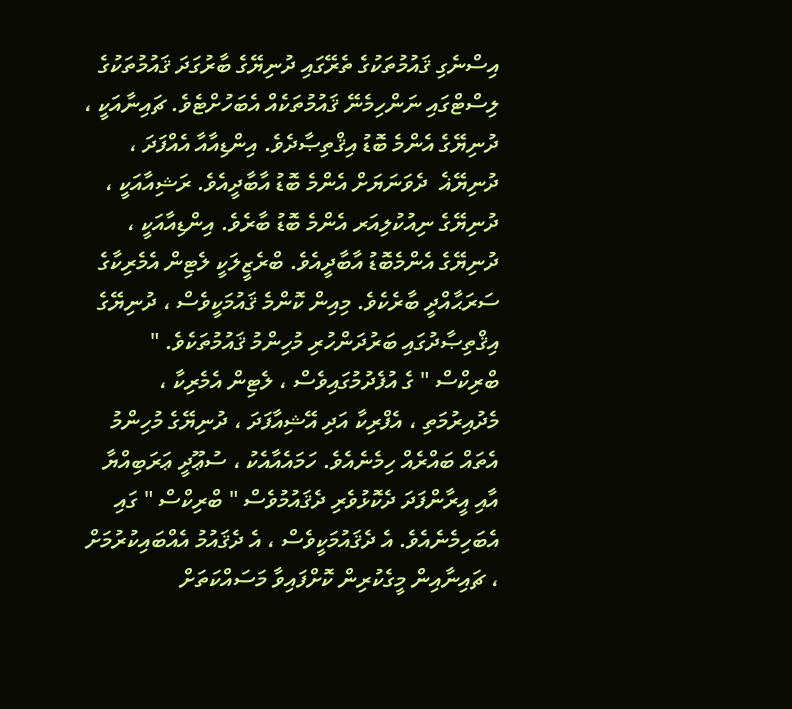އިސްނެގި ޤައުމުތަކުގެ ތެރޭގައި ދުނިޔޭގެ ބާރުގަދަ ޤައުމުތަކުގެ ލިސްޓްގައި ނަންހިމެނޭ ޤައުމުތަކެއް އެބަހުށްޓެވެ. ޗައިނާއަކީ ، ދުނިޔޭގެ އެންމެ ބޮޑު އިޤްތިޞާދެވެ. އިންޑިއާއާ އެއްފަދަ ، ދުނިޔޭޣެ  ދެވަނަޔަށް އެންމެ ބޮޑު އާބާދީއެވެ. ރަޝިއާއަކީ ، ދުނިޔޭގެ ނިއުކުލިއަރ އެންމެ ބޮޑު ބާރެވެ. އިންޑިއާއަކީ ، ދުނިޔޭގެ އެންމެބޮޑު އާބާދީއެވެ. ބްރެޒީލަކީ ލެޓިން އެމެރިކާގެ ސަރަޙާއްދީ ބާރެކެވެ. މިއިން ކޮންމެ ޤައުމަކީވެސް ، ދުނިޔޭގެ އިޤްތިޞާދުގައި ބަރުދަންހުރި މުހިންމު ޤައުމުތަކެވެ. " ބްރިކްސް " ގެ އުފެދުމުގައިވެސް ، ލެޓިން އެމެރިކާ ، މެދުއިރުމަތި ، އެފްރިކާ އަދި އޭޝިއާފަދަ ، ދުނިޔޭގެ މުހިންމު އެތައް ބައްރެއް ހިމެނެއެވެ. ހަމައެއާއެކު ، ސުޢޫދީ ޢަރަބިއްޔާ އާއި އީރާންފަދަ ދެކޮޅުވެރި ދެޤައުމުވެސް " ބްރިކްސް " ގައި އެބަހިމެނެއެވެ. އެ ދެޤައުމަކީވެސް ، އެ ދެޤައުމު އެއްބައިކުރުމަށް ، ޗައިނާއިން މީގެކުރިން ކޮށްފައިވާ މަސައްކަތަށް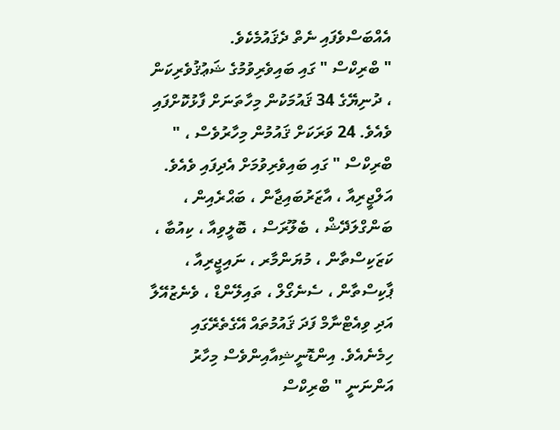އެއްބަސްވެފައި ނެތް ދެޤައުމެކެވެ.
" ބްރިކްސް " ގައި ބައިވެރިވުމުގެ ޝަޢުޤުވެރިކަން ، ދުނިޔޭގެ 34 ޤައުމަކުން މިހާތަނަށް ފާޅުކޮށްފައި ވެއެވެ. 24 ވަރަކަށް ޤައުމުން މިހާރުވެސް ، " ބްރިކްސް " ގައި ބައިވެރިވުމަށް އެދިފައި ވެއެވެ. އަލްޖީރިއާ ، އާޒަރުބައިޖާން ، ބަޙްރެއިން ، ބަންގްލަދޭޝް ، ބެލޫރަސް ، ބޮލީވިއާ ، ކިއުބާ ، ކަޒަކިސްތާން ، މުޔަންމާރ ، ނައިޖީރިއާ ، ޕާކިސްތާން ، ސެނެގޯލް ، ތައިލޭންޑް ، ވެނެޒުއޭލާ އަދި ވިއެޓްނާމް ފަދަ ޤައުމުތައް އޭގެތެރޭގައި ހިމެނެއެވެ. އިންޑޮނީޝިއާއިންވެސް މިހާރު އަންނަނީ " ބްރިކްސް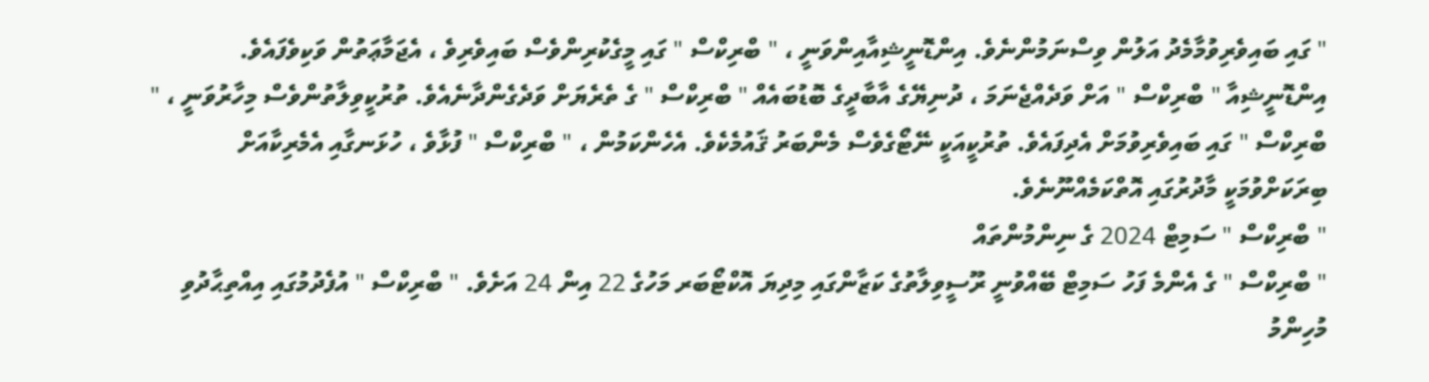" ގައި ބައިވެރިވުމާމެދު އަލުން ވިސްނަމުންނެވެ. އިންޑޮނީޝިއާއިންވަނީ ، " ބްރިކްސް " ގައި މީގެކުރިންވެސް ބައިވެރިވެ ، އެޖަމާޢަތުން ވަކިވެފައެވެ. އިންޑޮނީޝިއާ " ބްރިކްސް " އަށް ވަދެއްޖެނަމަ ، ދުނިޔޭގެ އާބާދީގެ ބޮޑުބައެއް " ބްރިކްސް " ގެ ތެރެޔަށް ވަދެގެންދާނެއެވެ. ތުރުކީވިލާތުންވެސް މިހާރުވަނީ ، " ބްރިކްސް " ގައި ބައިވެރިވުމަށް އެދިފައެވެ. ތުރުކީއަކީ ނޭޓޯގެވެސް މެންބަރު ޤައުމެކެވެ. އެހެންކަމުން ، " ބްރިކްސް " ފުޅާވެ ، ހުޅަނގާއި އެމެރިކާއަށް ބިރަކަށްވުމަކީ މާދުރުގައި އޮތްކަމެއްނޫނެވެ.
" ބްރިކްސް " ސަމިޓް 2024 ގެ ނިންމުންތައް
" ބްރިކްސް " ގެ އެންމެ ފަހު ސަމިޓް ބޭއްވުނީ ރޫސީވިލާތުގެ ކަޒާންގައި މިދިޔަ އޮކްޓޯބަރ މަހުގެ 22 އިން 24 އަށެވެ. " ބްރިކްސް " އުފެދުމުގައި އިއްތިޙާދުވި މުހިންމު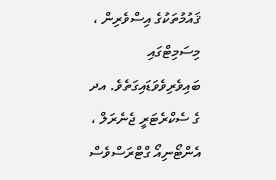ޤައުމުތަކުގެ އިސްވެރިން ، މިސަމިޓްގައި ބައިވެރިވެވަޑައިގަތެވެ. އދ ގެ ސެކްރެޓަރީ ޖެނެރަލް ، އެންޓޯނިއޯ ގްޓްރަސްވެސް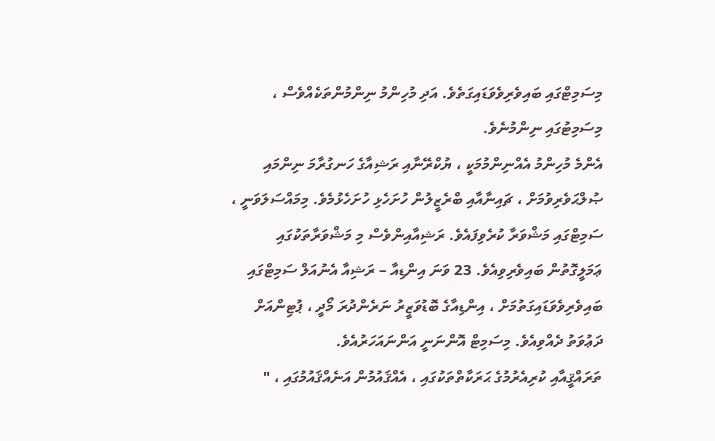މިސަމިޓްގައި ބައިވެރިވެވަޑައިގަތެވެ. އަދި މުހިންމު ނިންމުންތަކެއްވެސް ، މިސަމިޓުގައި ނިންމުނެވެ.
އެންމެ މުހިންމު އެއްނިންމުމަކީ ، ޔުކްރޭނާއި ރަޝިއާގެ ހަނގުރާމަ ނިންމައި ޞުލްޙަވެރިވުމަށް ، ޗައިނާއާއި ބްރެޒީލުން ހުށަހެޅި ހުށަހެޅުމެވެ. މިމައްސަލަވަނީ ، ސަމިޓްގައި މަޝްވަރާ ކުރެވިފައެވެ. ރަޝިއާއިންވެސް މި މަޝްވަރާތަކުގައި ޢަމަލީގޮތުން ބައިވެރިވިއެވެ. 23 ވަނަ އިންޑިއާ – ރަޝިއާ އެނުއަލް ސަމިޓްގައި ބައިވެރިވެވަޑައިގަތުމަށް ، އިންޑިއާގެ ބޮޑުވަޒީރު ނަރެންދުރަ މޯދީ ، ޕުޓިންއަށް ދަޢުވަތު ދެއްވިއެވެ. މިސަމިޓް އޮންނަނީ އަންނައަހަރުއެވެ.
ތަރައްޤީއާއި ކުރިއެރުމުގެ ޙަރަކާތްތަކުގައި ، އެއްޤައުމުން އަނެއްޤައުމުގައި ، "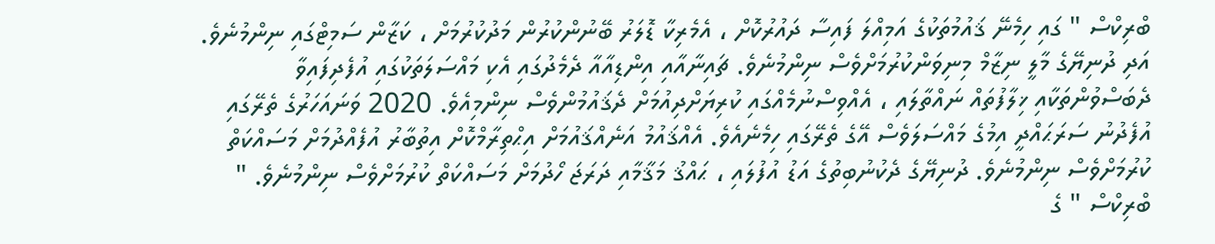ބްރިކްސް " ގައި ހިމެނޭ ޤައުމުތަކުގެ އަމިއްލަ ފައިސާ ދައުރުކޮށް ، އެމެރިކާ ޑޮލަރު ބޭނުންކުރުން މަދުކުރުމަށް ، ކަޒާން ސަމިޓްގައި ނިންމުނެވެ. އަދި ދުނިޔޭގެ މާލީ ނިޒާމް މިނިވަންކުރުމަށްވެސް ނިންމުނެވެ. ޗައިނާއާއި އިންޑިއާއާ ދެމެދުގައި އެކި މައްސަލަތަކުގައި އުފެދިފައިވާ ދެބަސްވުންތަކާއި ޚިލާފުތައް ނައްތާލައި ، އެއްވިސްނުމެއްގައި ކުރިޔަށްދިއުމަށް ދެޤައުމުންވެސް ނިންމިއެވެ. 2020 ވަނައަހަރުގެ ތެރޭގައި އުފެދުނު ސަރަޙައްދީ އިމުގެ މައްސަލަވެސް އޭގެ ތެރޭގައި ހިމެނެއެވެ. އެއްޤައުމު އަނެއްޤައުމަށް އިޙްތިރާމްކޮށް އިތުބާރު އުފެއްދުމަށް މަސައްކަތް ކުރުމަށްވެސް ނިންމުނެވެ. ދުނިޔޭގެ ދެކުނުބިތުގެ އަޑު އުފުލައި ، ޙައްޤު މަޤާމާއި ދަރަޖަ ހޯދުމަށް މަސައްކަތް ކުރުމަށްވެސް ނިންމުނެވެ. " ބްރިކްސް " ގެ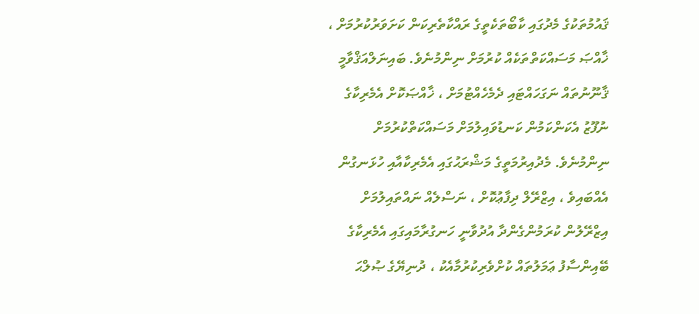ޤައުމުތަކުގެ މެދުގައި ކާބޯތަކެތީގެ ރައްކާތެރިކަން ކަށަވަރުކުރުމަށް ، ޚާއްޞަ މަސައްކަތްތަކެއް ކުރުމަށް ނިންމުނެވެ. ބައިނަލްއަޤްވާމީ ޤާނޫނުތައް ނަގަހައްޓައި ދެމެހެއްޓުމަށް ، ޚާއްޞަކޮށް އެމެރިކާގެ ނުފޫޒު އެކަންކަމުން ކަނޑުވައިލުމަށް މަސައްކަތްކުރުމަށް ނިންމުނެވެ. މެދުއިރުމަތީގެ މަޝްރަޙުގައި އެމެރިކާއާއި ހުޅަނގުން އެއްބައިވެ ، އިޒްރޭލް ދިފާޢުކޮށް ، ނަސްލެއް ނައްތައިލުމަށް އިޒްރޭލުން ކުރަމުންގެންދާ އުދުވާނީ ހަނގުރާމައިގައި އެމެރިކާގެ ބޭއިންސާފު ޢަމަލުތައް ކުށްވެރިކުރުމާއެކު ، ދުނިޔޭގެ ޞުލްޙަ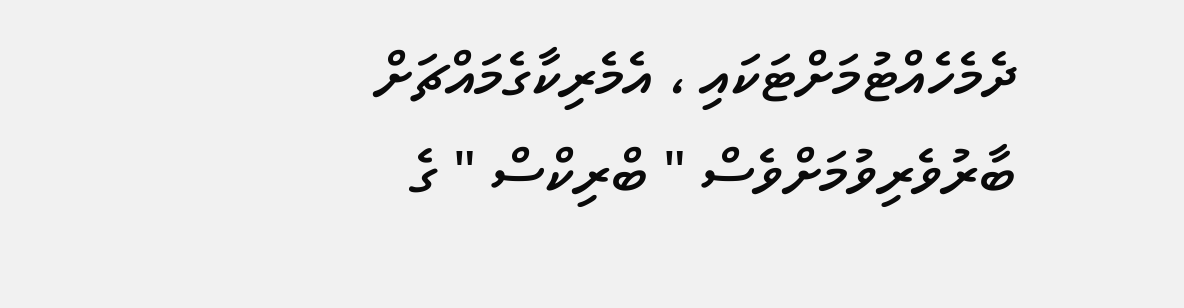ދެމެހެއްޓުމަށްޓަކައި ، އެމެރިކާގެމައްޗަށް ބާރުވެރިވުމަށްވެސް " ބްރިކްސް " ގެ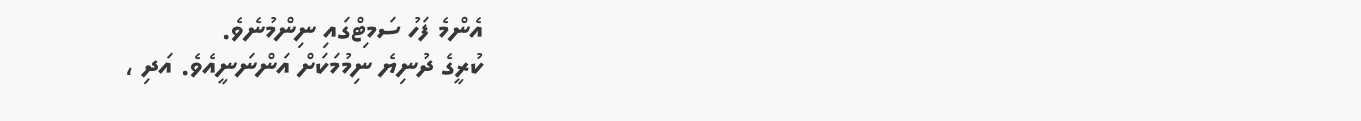އެންމެ ފަހު ސަމިޓްގައި ނިންމުނެވެ.
ކުރީގެ ދުނިޔެ ނިމުމަކަށް އަންނަނީއެވެ. އަދި ،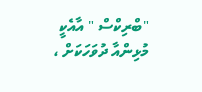"ބްރިކްސް " އާއެކީ މުޅިންއާ ދުވަހަކަށް ،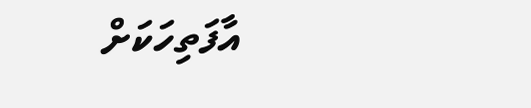އާފަތިހަކަށް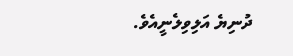ދުނިޔެ އަލިވިލެނީއެވެ.